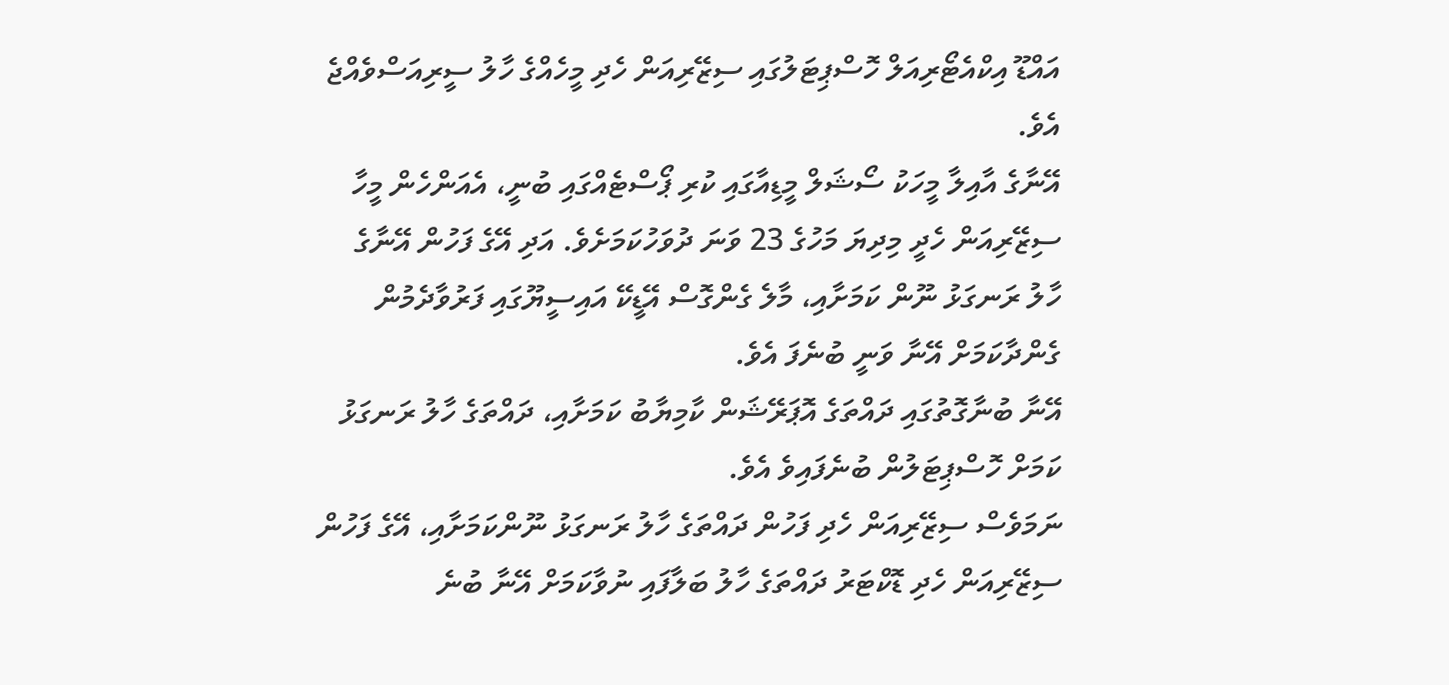އައްޑޫ އިކްއެޓޯރިއަލް ހޮސްޕިޓަލުގައި ސިޒޭރިއަން ހެދި މީހެއްގެ ހާލު ސީރިއަސްވެއްޖެ އެވެ.
އޭނާގެ އާއިލާ މީހަކު ސޯޝަލް މީޑިއާގައި ކުރި ޕޯސްޓެއްގައި ބުނީ، އެއަންހެން މީހާ ސިޒޭރިއަން ހެދީ މިދިޔަ މަހުގެ 23 ވަނަ ދުވަހުކަމަށެވެ. އަދި އޭގެ ފަހުން އޭނާގެ ހާލު ރަނގަޅު ނޫން ކަމަށާއި، މާލެ ގެންގޮސް އޭޑީކޭ އައިސީޔޫގައި ފަރުވާދެމުން ގެންދާކަމަށް އޭނާ ވަނީ ބުނެފަ އެވެ.
އޭނާ ބުނާގޮތުގައި ދައްތަގެ އޮޕަރޭޝަން ކާމިޔާބު ކަމަށާއި، ދައްތަގެ ހާލު ރަނގަޅު ކަމަށް ހޮސްޕިޓަލުން ބުނެފައިވެ އެވެ.
ނަމަވެސް ސިޒޭރިއަން ހެދި ފަހުން ދައްތަގެ ހާލު ރަނގަޅު ނޫންކަމަށާއި، އޭގެ ފަހުން ސިޒޭރިއަން ހެދި ޑޮކްޓަރު ދައްތަގެ ހާލު ބަލާފައި ނުވާކަމަށް އޭނާ ބުނެ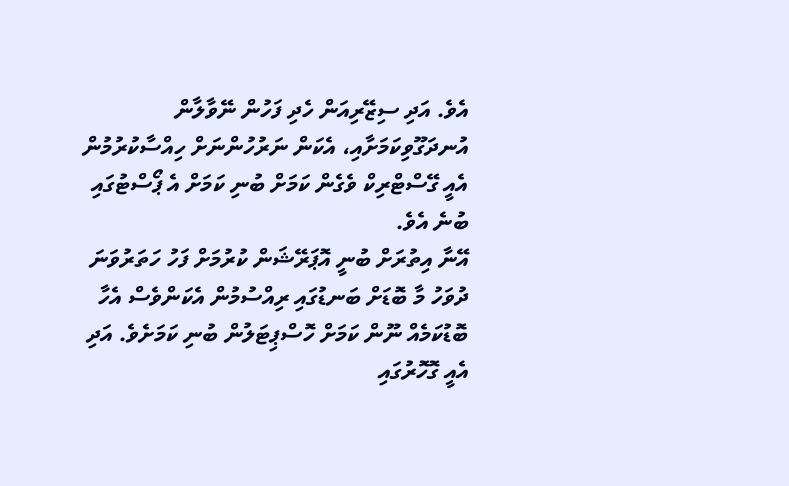އެވެ. އަދި ސިޒޭރިއަން ހެދި ފަހުން ނޭވާލާން އުނދަގޫވިކަމަށާއި، އެކަން ނަރުހުންނަށް ހިއްސާކުރުމުން އެއީ ގޭސްޓްރިކް ވެގެން ކަމަށް ބުނި ކަމަށް އެ ޕޯސްޓުގައި ބުނެ އެވެ.
އޭނާ އިތުރަށް ބުނީ އޮޕަރޭޝަން ކުރުމަށް ފަހު ހަތަރުވަނަ ދުވަހު މާ ބޮޑަށް ބަނޑުގައި ރިއްސުމުން އެކަންވެސް އެހާ ބޮޑުކަމެއް ނޫން ކަމަށް ހޮސްޕިޓަލުން ބުނި ކަމަށެވެ. އަދި އެއީ ގޮހޮރުގައި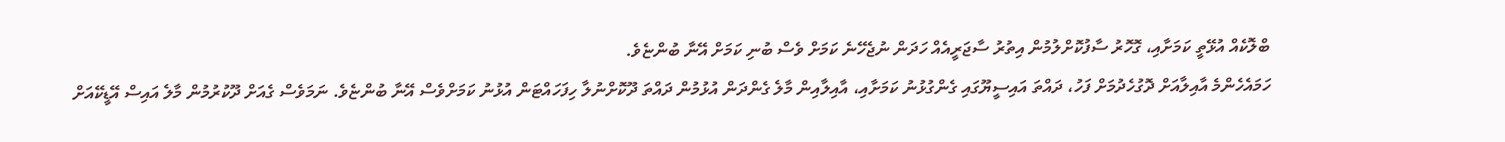ބްލޮކެއް އުޅޭތީ ކަމަށާއި، ގޮހޮރު ސާފުކޮށްލުމުން އިތުރު ސާޖަރީއެއް ހަދަން ނުޖެހޭނެ ކަމަށް ވެސް ބުނި ކަމަށް އޭނާ ބުންޏެވެ.
ހަމައެހެންމެ އާއިލާއަށް ދޮގުހެދުމަށް ފަހު، ދައްތަ އައިސީޔޫގައި ގެންގުޅުނު ކަމަށާއި، އާއިލާއިން މާލެ ގެންދަން އުޅުމުން ދައްތަ ދޫކޮށްނުލާ ހިފަހައްޓަން އުޅުނު ކަމަށްވެސް އޭނާ ބުންޏެވެ. ނަމަވެސް ގެއަށް ދޫކުރުމުން މާލެ އައިސް އޭޑީކޭއަށް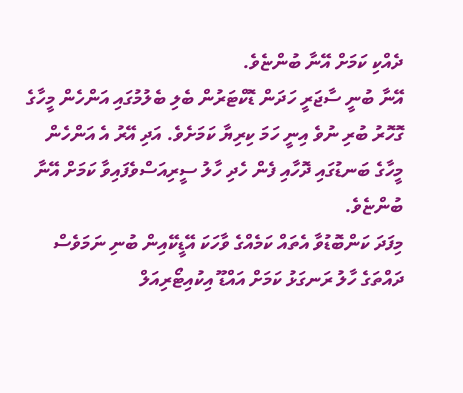ދެއްކި ކަމަށް އޭނާ ބުންޏެވެ.
އޭނާ ބުނީ ސާޖަރީ ހަދަން ޑޮކްޓަރުން ބެލި ބެލުމުގައި އަންހެން މީހާގެ ގޮހޮރު ބުރި ނުވެ އިނީ ހަމަ ކިރިޔާ ކަމަށެވެ. އަދި އޭރު އެ އަންހެން މީހާގެ ބަނޑުގައި ދޮހާއި ފެން ހެދި ހާލު ސީރިއަސްވެފައިވާ ކަމަށް އޭނާ ބުންޏެވެ.
މިފަދަ ކަންބޮޑުވާ އެތައް ކަމެއްގެ ވާހަކަ އޭޑީކޭއިން ބުނި ނަމަވެސް ދައްތަގެ ހާލު ރަނގަޅު ކަމަށް އައްޑޫ އިކުއިޓޯރިއަލް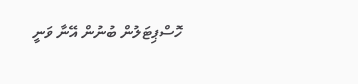ހޮސްޕިޓަލުން ބުނުން އޭނާ ވަނީ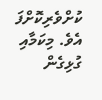ކުށްވެރިކޮށްފަ އެވެ. މިކަމާއި ގުޅިގެން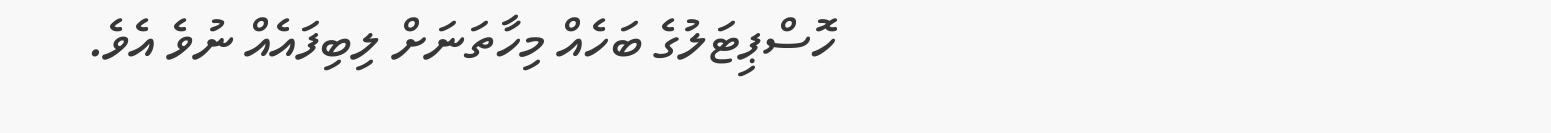ހޮސްޕިޓަލުގެ ބަހެއް މިހާތަނަށް ލިބިފައެއް ނުވެ އެވެ.